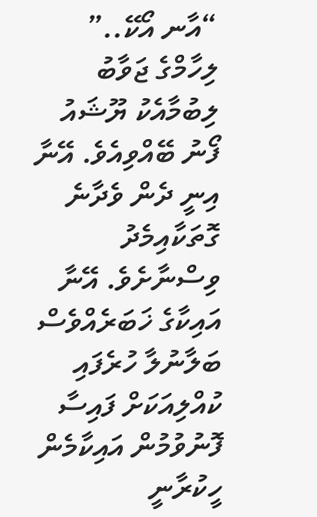“އާނ އޯކޭ..” ލިހާމްގެ ޖަވާބު ލިބުމާއެކު ޔޫޝައު ފޯނު ބޭއްވިއެވެ. އޭނާ އިނީ ދެން ވެދާނެ ގޮތަކާއިމެދު ވިސްނާށެވެ. އޭނާ އައިކާގެ ޚަބަރެއްވެސް ބަލާނުލާ ހުރެފައި ކުއްލިއަކަށް ފައިސާ ފޮނުވުމުން އައިކާމެން ހީކުރާނީ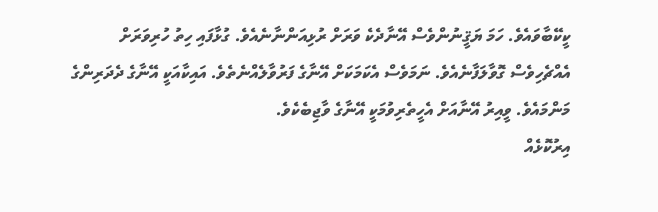ކީކޭބާވައެވެ. ހަމަ ޔަޤީނުންވެސް އޭނާދެކެ ވަރަށް ރުޅިއަންނާނެއެވެ. ގުޅާފައި ހިތު ހުރިވަރަށް އެއްޗެހިވެސް ގޮވާލަފާނެއެވެ. ނަމަވެސް އެކަމަކަށް އޭނާގެ ފަރުވާލެއްނެތެވެ. އައިކާއަކީ އޭނާގެ ދެދަރިންގެ މަންމައެވެ. ވީއިރު އޭނާއަށް އެހީތެރިވުމަކީ އޭނާގެ ވާޖިބެކެވެ.
އިރުކޮޅެއް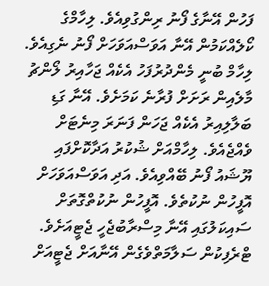ފަހުން އޭނާގެ ފޯނު ރިންގުވިއެވެ. ލިހާމްގެ ކޯލެއްކަމުން އޭނާ އަވަސްއަވަހަށް ފޯނު ނެގިއެވެ. ލިހާމް ބުނީ މެންދުރުފަހު އެކެއް ޖަހާއިރު ލޯންޗު މާލެއިން ރަށަށް ފުރާނެ ކަމަށެވެ. އޭނާ ގަޑި ބަލާލިއިރު އެކެއް ޖަހަން ފަނަރަ މިނެޓަށް ވެއްޖެއެވެ. ލިހާމްއަށް ޝުކުރު އަދާކޮށްފައި ޔޫޝައު ފޯނު ބޭއްވިއެވެ. އަދި އަވަސްއަވަހަށް އޮފީހުން ނުކުތެވެ. އޮފީހުން ނުކުތްގޮތަށް ސައިކަލުގައި އޭނާ މިސްރާބުޖެހީ ޖެޓީއަށެވެ. ޓްރެފިކުން ސަލާމަތްވެގެން އޭނާއަށް ޖެޓީއަށް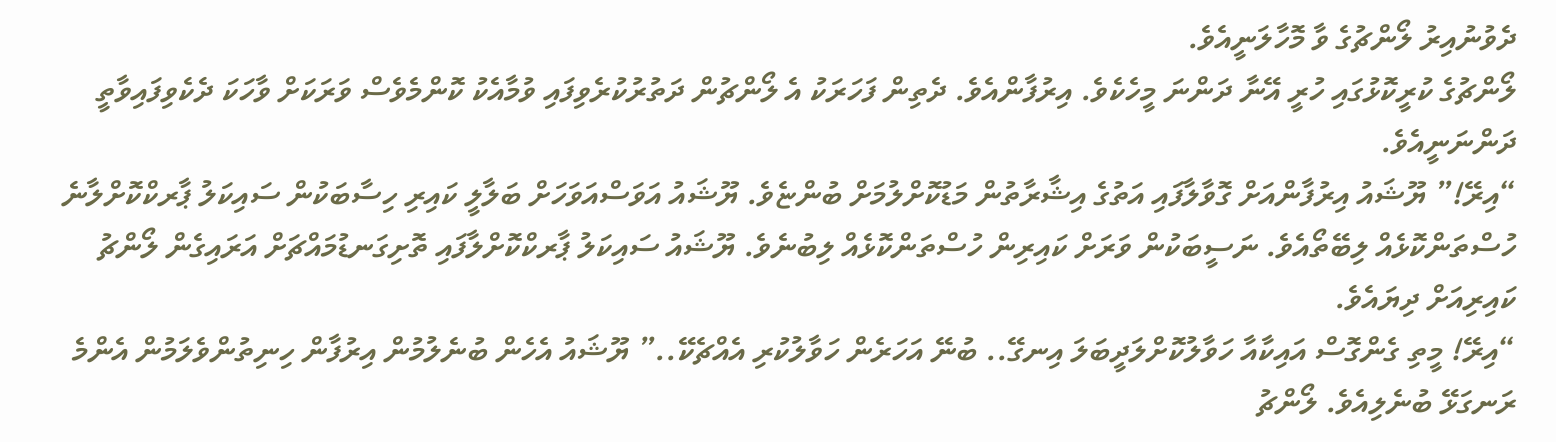ދެވުނުއިރު ލޯންޗުގެ ވާ މޮހާލަނީއެވެ.
ލޯންޗުގެ ކުރީކޮޅުގައި ހުރީ އޭނާ ދަންނަ މީހެކެވެ. އިރުފާންއެވެ. ދެތިން ފަހަރަކު އެ ލޯންޗުން ދަތުރުކުރެވިފައި ވުމާއެކު ކޮންމެވެސް ވަރަކަށް ވާހަކަ ދެކެވިފައިވާތީ ދަންނަނީއެވެ.
“އިރޭ!” ޔޫޝައު އިރުފާންއަށް ގޮވާލާފައި އަތުގެ އިޝާރާތުން މަޑުކޮށްލުމަށް ބުންޏެވެ. ޔޫޝައު އަވަސްއަވަހަށް ބަލާލީ ކައިރި ހިސާބަކުން ސައިކަލު ޕާރކްކޮށްލާނެ ހުސްތަންކޮޅެއް ލިބޭތޯއެވެ. ނަސީބަކުން ވަރަށް ކައިރިން ހުސްތަންކޮޅެއް ލިބުނެވެ. ޔޫޝައު ސައިކަލު ޕާރކްކޮށްލާފައި ތޮށިގަނޑުމައްޗަށް އަރައިގެން ލޯންޗު ކައިރިއަށް ދިޔައެވެ.
“އިރޭ! މީތި ގެންގޮސް އައިކާއާ ހަވާލުކޮށްލަދީބަލަ އިނގޭ.. ބުނޭ އަހަރެން ހަވާލުކުރި އެއްޗެކޭ..” ޔޫޝައު އެހެން ބުނެލުމުން އިރުފާން ހިނިތުންވެލަމުން އެންމެ ރަނގަޅޭ ބުނެލިއެވެ. ލޯންޗު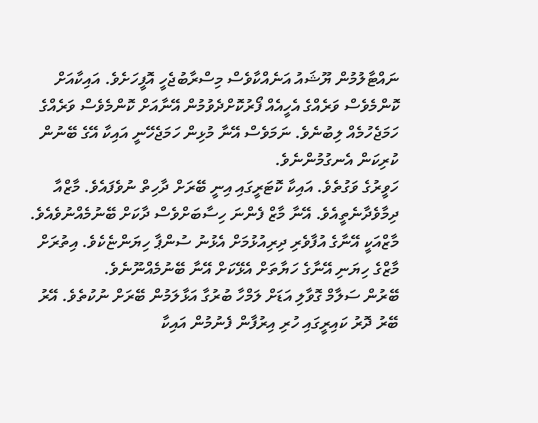ނައްޓާލުމުން ޔޫޝައު އަނެއްކާވެސް މިސްރާބުޖެހީ އޮފީހަށެވެ. އައިކާއަށް ކޮންމެވެސް ވަރެއްގެ އެހީއެއް ފޯރުކޮށްދެވުމުން އޭނާއަށް ކޮންމެވެސް ވަރެއްގެ ހަމަޖެހުމެއް ލިބުނެވެ. ނަމަވެސް އޭނާ މުޅިން ހަމަޖެހޭނީ އައިކާ އޭގެ ބޭނުން ކުރިކަން އެނގުމުންނެވެ.
ހަވީރުގެ ވަގުތެވެ. އައިކާ ކޮޓަރީގައި އިނީ ބޭރަށް ދާހިތް ނުވެފައެވެ. މާޒްއާ ދިމާވެދާނެތީއެވެ. އޭނާ މާޒް ފެންނަ ހިސާބަށްވެސް ދާކަށް ބޭނުމެއްނުވެއެވެ. މާޒްއަކީ އޭނާގެ އުފާވެރި ދިރިއުޅުމަށް އެޅުނު ސުންޕާ ހިޔަންޏެކެވެ. އިތުރަށް މާޒްގެ ހިޔަނި އޭނާގެ ހަޔާތަށް އެޅޭކަށް އޭނާ ބޭނުމެއްނޫނެވެ.
ބޭރުން ސަލާމް ގޮވާލި އަޑަށް ލަމްހާ ބުރުގާ އަޅާލަމުން ބޭރަށް ނުކުތެވެ. އޭރު ބޭރު ދޮރު ކައިރީގައި ހުރި އިރުފާން ފެނުމުން އައިކާ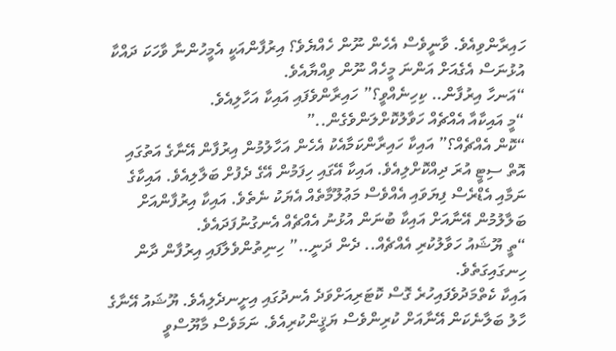ހައިރާންވިއެވެ. ވާނީވެސް އެހެން ނޫން ހެއްޔެވެ؟ އިރުފާންއަކީ އެމީހުންނާ ވާހަކަ ދައްކާ އުޅުނަސް އެގެއަށް އަންނަ މީހެއް ނޫން ވިއްޔާއެވެ.
“އަނހާ އިރުފާން.. ކިހިނެއްވީ؟” ހައިރާންވެފައި އައިކާ އަހާލިއެވެ.
“މީ އައިކާއާ އެއްޗެއް ހަވާލުކޮށްލަންވެގެން..”
“ކޮން އެއްޗެއް؟” އައިކާ ހައިރާންކަމާއެކު އެހެން އަހާލުމުން އިރުފާން އޭނާގެ އަތުގައި އޮތް ސިޓީ އުރަ ދިއްކޮށްލިއެވެ. އައިކާ އޭގައި ހިފަމުން އޭގެ ދެފުށް ބަލާލިއެވެ. އައިކާގެ ނަމާއި އެޑްރެސް ފިޔަވައި އެއްވެސް މަޢުލޫމާތެއް އެޔަކު ނެތެވެ. އައިކާ އިރުފާންއަށް ބަލާލުމުން އޭނާއަށް އައިކާ ބުނަން އުޅުނު އެއްޗެއް އެނގުނުފަދައެވެ.
“ތީ ޔޫޝައު ހަވާލުކުރި އެއްޗެއް.. ދެން ދަނީ..” ހިނިތުންވެލާފައި އިރުފާން ދާން ހިނގައިގަތެވެ.
އައިކާ ކެތްމަދުވެފައިހުރެ ގޮސް ކޮޓަރިއަށްވަދެ އެނދުގައި އިށީނދެލިއެވެ. ޔޫޝައު އޭނާގެ ހާލު ބަލާނެކަން އޭނާއަށް ކުރިންވެސް ޔަޤީންކުރިއެވެ. ނަމަވެސް މާޔޫސްވީ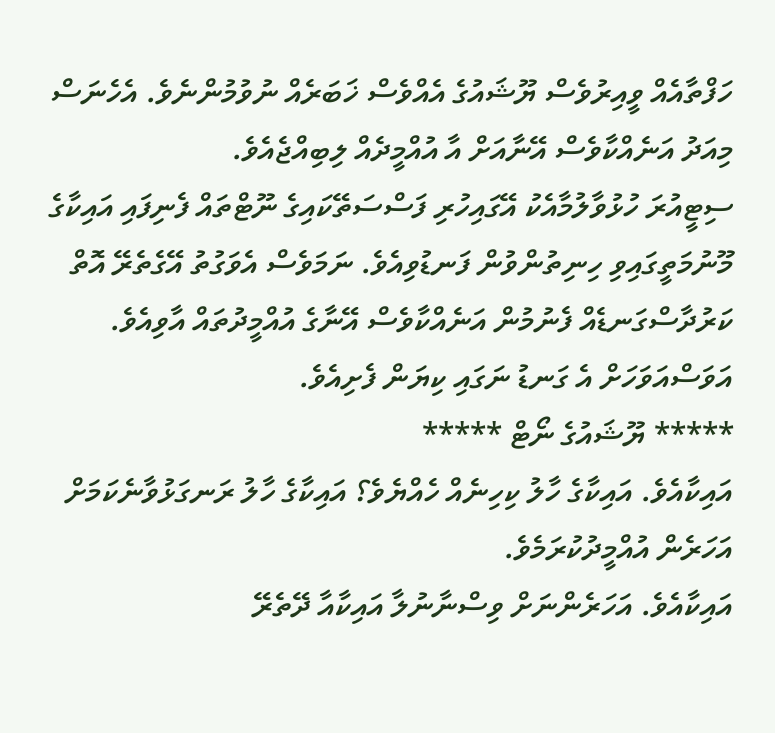ހަފްތާއެއް ވީއިރުވެސް ޔޫޝައުގެ އެއްވެސް ޚަބަރެއް ނުވުމުންނެވެ. އެހެނަސް މިއަދު އަނެއްކާވެސް އޭނާއަށް އާ އުއްމީދެއް ލިބިއްޖެއެވެ.
ސިޓީއުރަ ހުޅުވާލުމާއެކު އޭގައިހުރި ފަސްސަތޭކައިގެ ނޫޓްތައް ފެނިފައި އައިކާގެ މޫނުމަތީގައިވި ހިނިތުންވުން ފަނޑުވިއެވެ. ނަމަވެސް އެވަގުތު އޭގެތެރޭ އޮތް ކަރުދާސްގަނޑެއް ފެނުމުން އަނެއްކާވެސް އޭނާގެ އުއްމީދުތައް އާވިއެވެ. އަވަސްއަވަހަށް އެ ގަނޑު ނަގައި ކިޔަން ފެށިއެވެ.
***** ޔޫޝައުގެ ނޯޓް *****
އައިކާއެވެ. އައިކާގެ ހާލު ކިހިނެއް ހެއްޔެވެ؟ އައިކާގެ ހާލު ރަނގަޅުވާނެކަމަށް އަހަރެން އުއްމީދުކުރަމެވެ.
އައިކާއެވެ. އަހަރެންނަށް ވިސްނާނުލާ އައިކާއާ ދޭތެރޭ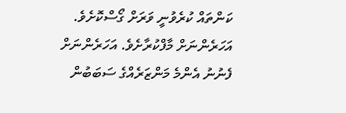ކަންތައް ކުރެވުނީ ވަރަށް ގޯސްކޮށެވެ. އަހަރެންނަށް މާފްކުރާށެވެ. އަހަރެންނަށް ފެނުނު އެންމެ މަންޒަރެއްގެ ސަބަބުން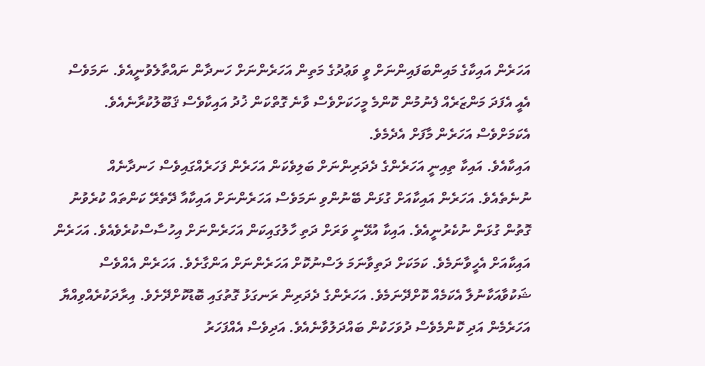އަހަރެން އައިކާގެ މައިންބަފައިންނަށް ވީ ވަޢުދުގެ މަތިން އަހަރެންނަށް ހަނދާން ނައްތާލެވުނީއެވެ. ނަމަވެސް އެއީ އެފަދަ މަންޒަރެއް ފެނުމުން ކޮންމެ މީހަކަށްވެސް ވާނެ ގޮތްކަން ޚުދު އައިކާވެސް ޤަބޫލުކުރާނެއެވެ. އެކަމަށްވެސް އަހަރެން މާފަށް އެދެމެވެ.
އައިކާއެވެ. އައިކާ ތިއިނީ އަހަރެންގެ ދެދަރިންނަށް ބަލިވެކަން އަހަރެން ފަހަރެއްގައިވެސް ހަނދާނެއް ނުނެތެއެވެ. އަހަރެން އައިކާއަށް ގުޅަން ބޭނުންވި ނަމަވެސް އަހަރެންނަށް އައިކާއާ ދޭތެރޭ ކަންތައް ކުރެވުނު ގޮތުން ގުޅަން ނުކެރުނީއެވެ. އައިކާ އުޅޭނީ ވަރަށް ދަތި ހާލުގައިކަން އަހަރެންނަށް އިހުސާސްކުރެވެއެވެ. އަހަރެން އައިކާއަށް އެހީވާނަމެވެ. ކަމަކަށް ދަތިވާނަމަ ލަސްނުކޮށް އަހަރެންނަށް އަންގާށެވެ. އަހަރެން އެއްވެސް ޝަކުވާއަކާނުލާ އެކަމެއް ކޮށްދޭނަމެވެ. އަހަރެންގެ ދެދަރިން ރަނގަޅު ގޮތުގައި ބޮޑުކޮށްދޭށެވެ. އިރާދަކުރެއްވިއްޔާ އަހަރެމެން އަދި ކޮންމެވެސް ދުވަހަކުން ބައްދަލުވާނެއެވެ. އަދިވެސް އެއްފަހަރު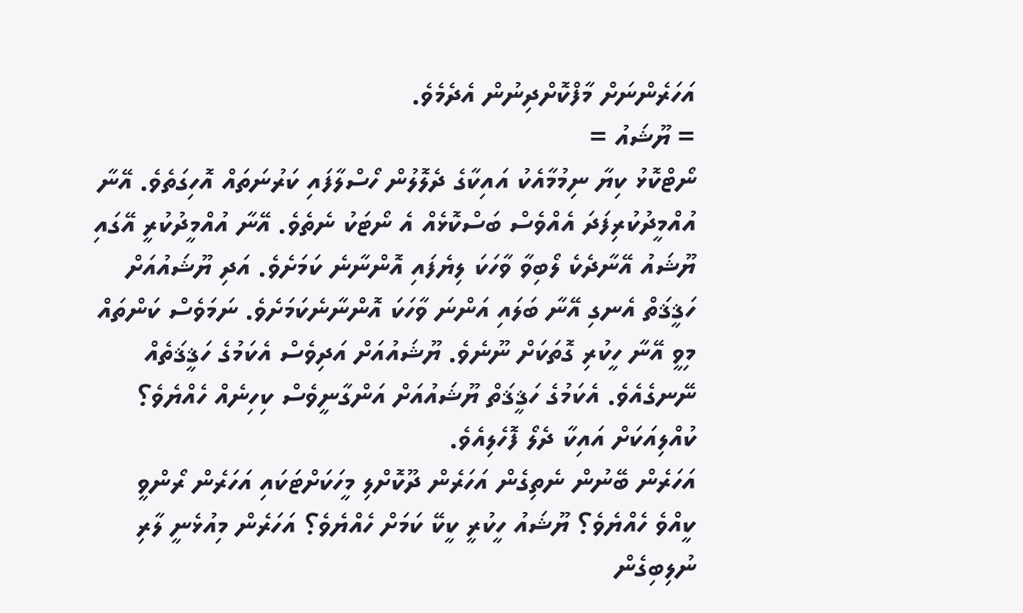އަހަރެންނަށް މާފްކޮށްދިނުން އެދެމެވެ.
= ޔޫޝައު =
ނޯޓްކޮޅު ކިޔާ ނިމުމާއެކު އައިކާގެ ދެލޮލުން ހޯސްލާފައި ކަރުނަތައް އޮހިގަތެވެ. އޭނާ އުއްމީދުކުރިފަދަ އެއްވެސް ބަސްކޮޅެއް އެ ނޯޓަކު ނެތެވެ. އޭނާ އުއްމީދުކުރީ އޭގައި ޔޫޝައު އޭނާދެކެ ލޯބިވާ ވާހަކަ ލިޔެފައި އޮންނާނެ ކަމަށެވެ. އަދި ޔޫޝައުއަށް ހަޤީޤަތް އެނގި އޭނާ ބަލައި އަންނަ ވާހަކަ އޮންނާނެކަމަށެވެ. ނަމަވެސް ކަންތައް މިވީ އޭނާ ހީކުރި ގޮތަކަށް ނޫނެވެ. ޔޫޝައުއަށް އަދިވެސް އެކަމުގެ ހަޤީޤަތެއް ނޭނގެއެވެ. އެކަމުގެ ހަޤީޤަތް ޔޫޝައުއަށް އަންގާނީވެސް ކިހިނެއް ހެއްޔެވެ؟ ކުއްލިއަކަށް އައިކާ ދެލޯ ފޮހެލިއެވެ.
އަހަރެން ބޭނުން ނެތިގެން އަހަރެން ދޫކޮށްލި މީހަކަށްޓަކައި އަހަރެން ރޯންވީ ކީއްވެ ހެއްޔެވެ؟ ޔޫޝައު ހީކުރީ ކީކޭ ކަމަށް ހެއްޔެވެ؟ އަހަރެން މިއުޅެނީ ލާރި ނުލިބިގެން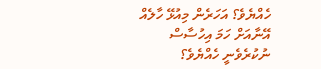ހެއްޔެވެ؟ އަހަރެން މިއުޅޭ ހާލެއް އޭނާއަށް ހަމަ އިހުސާސް ނުކުރެވެނީ ހެއްޔެވެ؟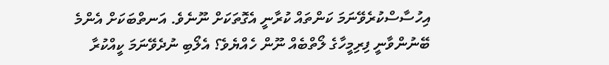އިހުސާސްކުރެވޭނަމަ ކަންތައް ކުރާނީ އެގޮތަކަށް ނޫނެވެ. އަނތްބަކަށް އެންމެ ބޭނުންވާނީ ފިރިމީހާގެ ލޯތްބެއް ނޫން ހެއްޔެވެ؟ އެލޯބި ނުދެވޭނަމަ ކީއްކުރާ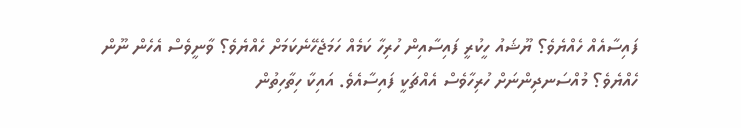ފައިސާއެއް ހެއްޔެވެ؟ ޔޫޝައު ހީކުރީ ފައިސާއިން ހުރިހާ ކަމެއް ހަމަޖެހޭނެކަމަށް ހެއްޔެވެ؟ ވާނީވެސް އެހެން ނޫން ހެއްޔެވެ؟ މުއްސަނދިންނަށް ހުރިހާވެސް އެއްޗަކީ ފައިސާއެވެ. އައިކާ ހިތާހިތުން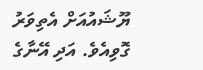ޔޫޝައުއަށް އެތިވަރު ގޮވިއެވެ. އަދި އޭނާގެ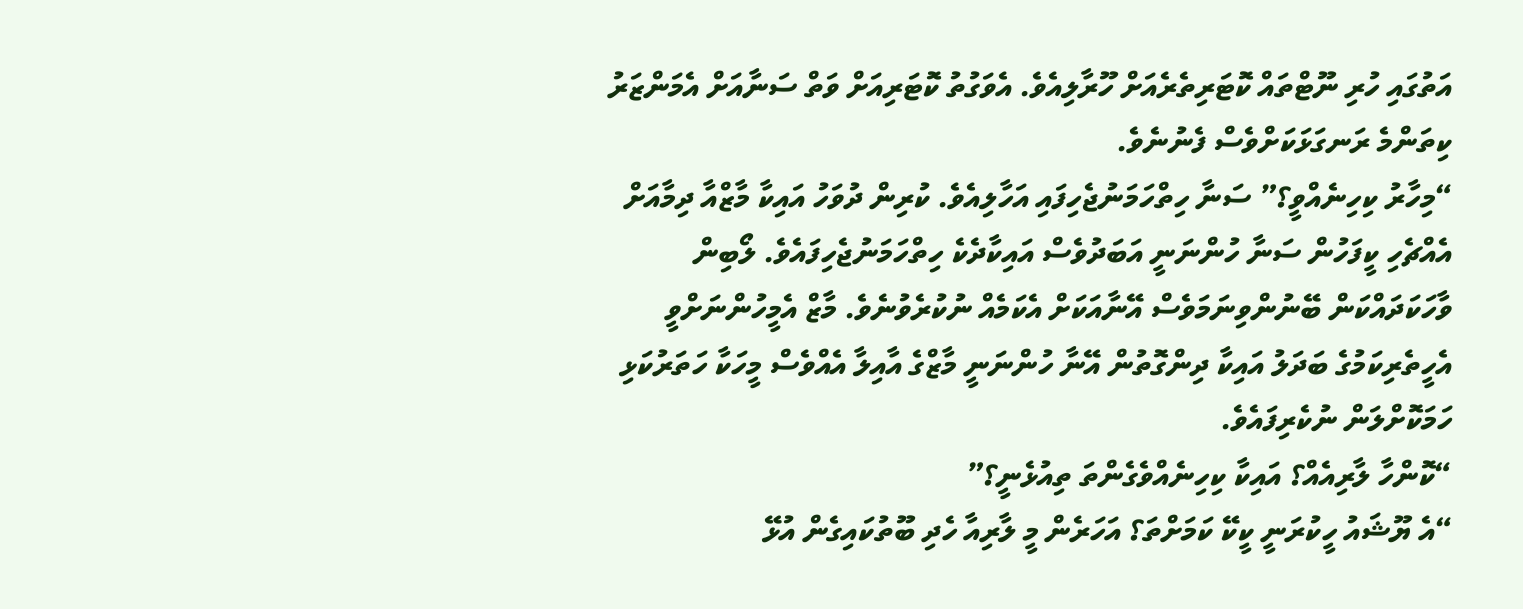އަތުގައި ހުރި ނޫޓްތައް ކޮޓަރިތެރެއަށް ހޫރާލިއެވެ. އެވަގުތު ކޮޓަރިއަށް ވަތް ސަނާއަށް އެމަންޒަރު ކިތަންމެ ރަނގަޅަކަށްވެސް ފެނުނެވެ.
“މިހާރު ކިހިނެއްވީ؟” ސަނާ ހިތްހަމަނުޖެހިފައި އަހާލިއެވެ. ކުރިން ދުވަހު އައިކާ މާޒްއާ ދިމާއަށް އެއްޗެހި ކީފަހުން ސަނާ ހުންނަނީ އަބަދުވެސް އައިކާދެކެ ހިތްހަމަނުޖެހިފައެވެ. ލޯބިން ވާހަކަދައްކަން ބޭނުންވިނަމަވެސް އޭނާއަކަށް އެކަމެއް ނުކުރެވުނެވެ. މާޒް އެމީހުންނަށްވީ އެހީތެރިކަމުގެ ބަދަލު އައިކާ ދިންގޮތުން އޭނާ ހުންނަނީ މާޒްގެ އާއިލާ އެއްވެސް މީހަކާ ހަތަރުކަޅި ހަމަކޮށްލަން ނުކެރިފައެވެ.
“ކޮންހާ ލާރިއެއް؟ އައިކާ ކިހިނެއްވެގެންތަ ތިއުޅެނީ؟”
“އެ ޔޫޝައު ހީކުރަނީ ކީކޭ ކަމަށްތަ؟ އަހަރެން މީ ލާރިއާ ހެދި ބޫތުކައިގެން އުޅޭ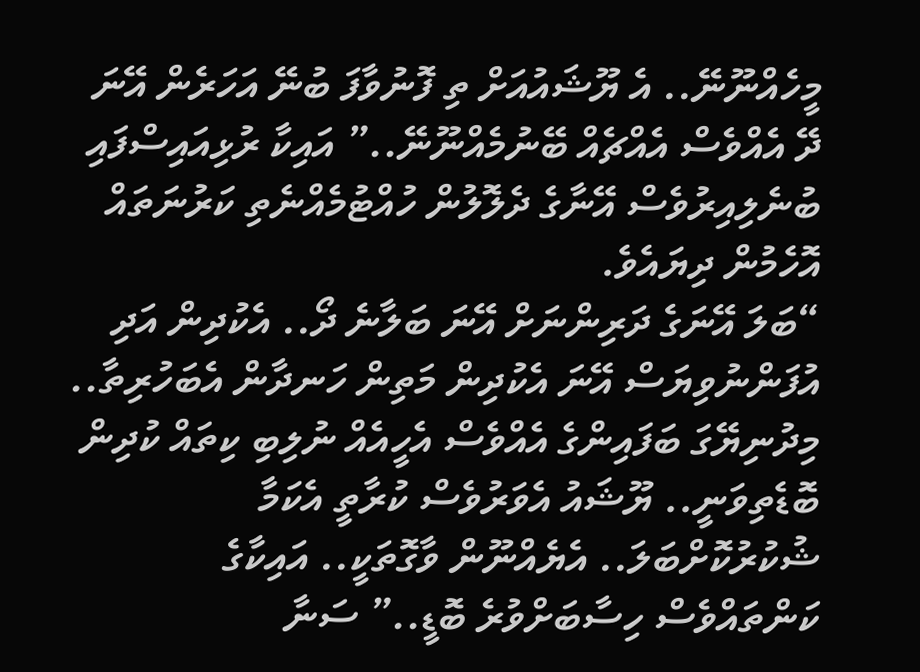މީހެއްނޫނޭ.. އެ ޔޫޝައުއަށް ތި ފޮނުވާފަ ބުނޭ އަހަރެން އޭނަ ދޭ އެއްވެސް އެއްޗެއް ބޭނުމެއްނޫނޭ..” އައިކާ ރުޅިއައިސްފައި ބުނެލިއިރުވެސް އޭނާގެ ދެލޮލުން ހުއްޓުމެއްނެތި ކަރުނަތައް އޮހެމުން ދިޔައެވެ.
“ބަލަ އޭނަގެ ދަރިންނަށް އޭނަ ބަލާނެ ދޯ.. އެކުދިން އަދި އުފަންނުވިޔަސް އޭނަ އެކުދިން މަތިން ހަނދާން އެބަހުރިތާ.. މިދުނިޔޭގަ ބަފައިންގެ އެއްވެސް އެހީއެއް ނުލިބި ކިތައް ކުދިން ބޮޑެތިވަނީ.. ޔޫޝައު އެވަރުވެސް ކުރާތީ އެކަމާ ޝުކުރުކޮށްބަލަ.. އެޔެއްނޫން ވާގޮތަކީ.. އައިކާގެ ކަންތައްވެސް ހިސާބަށްވުރެ ބޮޑީ..” ސަނާ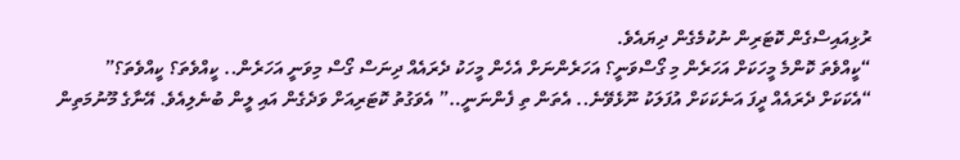ރުޅިއައިސްގެން ކޮޓަރިން ނުކުމެގެން ދިޔައެވެ.
“ކީއްވެތަ ކޮންމެ މީހަކަށް އަހަރެން މި ގޯސްވަނީ؟ އަހަރެންނަށް އެހެން މީހަކު ދެރައެއް ދިނަސް ގޯސް މިވަނީ އަހަރެން.. ކީއްވެތަ؟ ކީއްވެތަ؟”
“އެކަކަށް ދެރައެއް ދީފަ އަނެކަކަށް އުފަލަކު ނޫޅެވޭނެ.. އެތަން ތި ފެންނަނީ..” އެވަގުތު ކޮޓަރިއަށް ވަދެގެން އައި ލީން ބުނެލިއެވެ. އޭނާގެ މޫނުމަތިން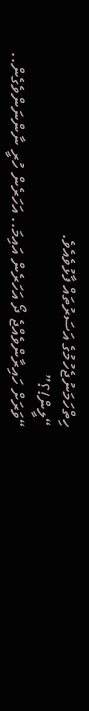ހިތްހަމަނުޖެހުމުގެ އަސަރުތައް ފާޅުވެއެވެ.
“ލީން!؟”
“ވަރަށް ހައިރާންވެއްޖެ ދޯ އަހަރެން އައިމަ.. އަހަރެން ހުރީ ނާންނަންވެގެން..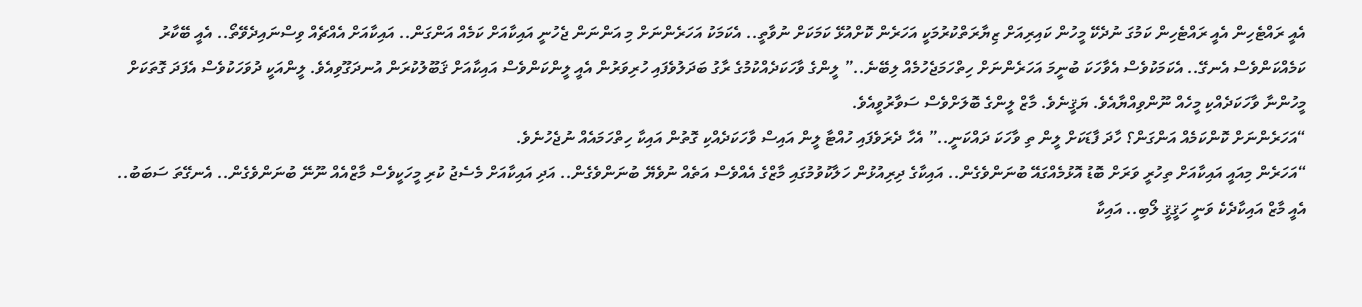އެއީ ރައްޓެހިން އެއީ ރައްޓެހިން ކަމުގަ ނުދެކޭ މީހުން ކައިރިއަށް ޒިޔާރަތްކުރުމަކީ އަހަރެން ކޮށްއުޅޭ ކަމަކަށް ނުވާތީ.. އެކަމަކު އަހަރެންނަށް މި އަންނަން ޖެހުނީ އައިކާއަށް ކަމެއް އަންގަން.. އައިކާއަށް އެއްޗެއް ވިސްނައިދެވޭތޯ.. އެއީ ބޭކާރު ކަމެއްކަންވެސް އެނގޭ.. އެކަމަކުވެސް އެވާހަކަ ބުނީމަ އަހަރެންނަށް ހިތްހަމަޖެހުމެއް ލިބޭނެ..” ލީންގެ ވާހަކަދެއްކުމުގެ ރާގު ބަދަލުވެފައި ހުރިވަރުން އެއީ ލީންކަންވެސް އައިކާއަށް ޤަބޫލުކުރަން އުނދަގޫވިއެވެ. ލީންއަކީ ދުވަހަކުވެސް އެފަދަ ގޮތަކަށް މީހުންނާ ވާހަކަދެއްކި މީހެއް ނޫންވިއްޔާއެވެ. ޔަޤީނެވެ. މާޒް ލީންގެ ބޮލަށްވެސް ސަވާރުވީއެވެ.
“އަހަރެންނަށް ކޮންކަމެއް އަންގަން؟ ހާދަ ފާޑަކަށް ލީން ތި ވާހަކަ ދައްކަނީ..” އެހާ ދެރަވެފައި ހުއްޓާ ލީން އައިސް ވާހަކަދެއްކި ގޮތުން އައިކާ ހިތްހަމައެއް ނުޖެހުނެވެ.
“އަހަރެން މިއައީ އައިކާއަށް ތިހުރީ ވަރަށް ބޮޑު އޮޅުމެއްގައޭ ބުނަންވެގެން.. އައިކާގެ ދިރިއުޅުން ހަލާކުވުމުގައި މާޒްގެ އެއްވެސް އަތެއް ނުވެޔޭ ބުނަންވެގެން.. އަދި އައިކާއަށް މެސެޖު ކުރި މީހަކީވެސް މާޒްއެއް ނޫނޭ ބުނަންވެގެން.. އެނގޭތަ ސަބަބު.. އެއީ މާޒް އައިކާދެކެ ވަނީ ހަޤީޤީ ލޯބި.. އައިކާ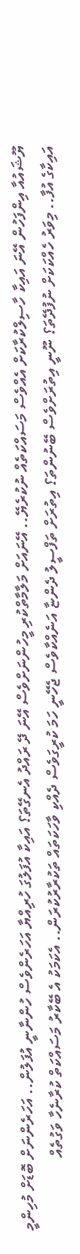ޔޫޝައުއާ އިންފަހުން އޭނަ އައިކާ ހާސިލްކުރާކަށް އެއްވެސް މަސައްކަތެއް ނުކުރެޔޭ.. އޭނައަށް މަލާމާތްކުރި މީހުންނަށްވެސް އޭނަ ދޭ ރައްދު އެނގޭތަ؟ އައިކާ އުފަލުގަ ހުރިއްޔާ އަހަރެންވެސް ހުންނާނީ އުފަލުން.. އަހަރެންނަށް ބޮޑަށް މުހިންމީ އައިކާގެ އުފާ.. މިވަރު ހެއްކަކަށް ނުފުދޭތަ؟ ނޫނީ އިތުރަށްވެސް ބޭނުންތަ؟ އިތުރަށް ތަފްސީލު ދެންޏާ އަނެއްކާވެސް ޖެހޭނީ ހަމަ ކުރީގަވެސް ދެއްކި ވާހަކަތައް ތަކުރާރުކުރަން.. އެކަމަކު އެ ބޭކާރު މަސައްކަތް ކުރާނެހާ ވަގުތެއް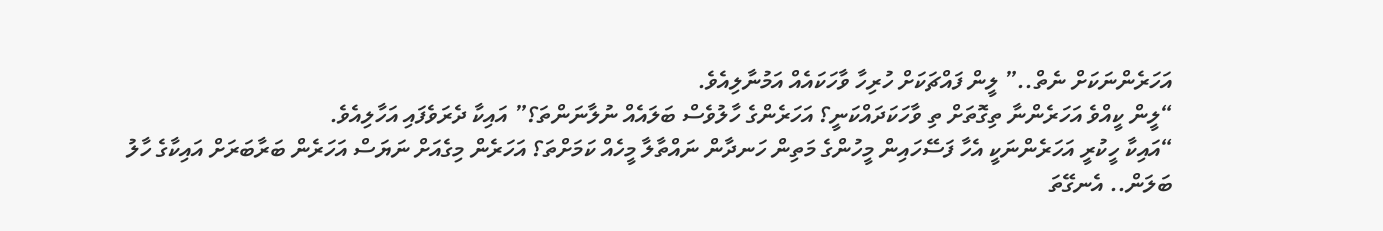އަހަރެންނަކަށް ނެތް..” ލީން ފައްޗަކަށް ހުރިހާ ވާހަކައެއް އަމުނާލިއެވެ.
“ލީން ކީއްވެ އަހަރެންނާ ތިގޮތަށް ތި ވާހަކަދައްކަނީ؟ އަހަރެންގެ ހާލުވެސް ބަލައެއް ނުލާނަންތަ؟” އައިކާ ދެރަވެފައި އަހާލިއެވެ.
“އައިކާ ހީކުރީ އަހަރެންނަކީ އެހާ ފަސޭހައިން މީހުންގެ މަތިން ހަނދާން ނައްތާލާ މީހެއް ކަމަށްތަ؟ އަހަރެން މިގެއަށް ނަޔަސް އަހަރެން ބަރާބަރަށް އައިކާގެ ހާލު ބަލަން.. އެނގޭތަ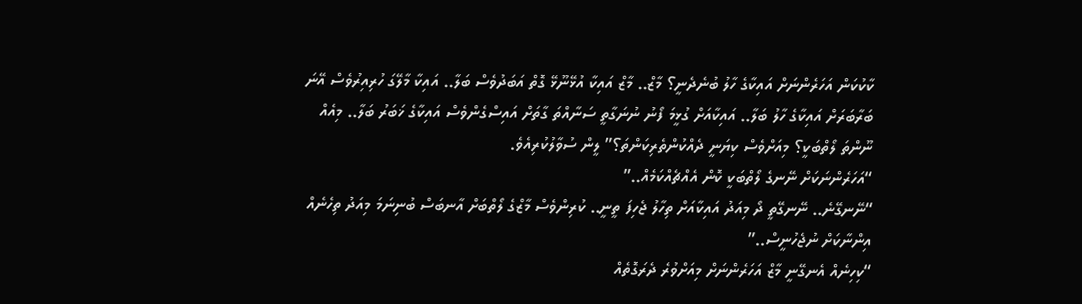ކާކުކަން އަހަރެންނަށް އައިކާގެ ހާލު ބުނެދެނީ؟ މާޒް.. މާޒް އައިކާ އުޅޭނޫޅޭ ގޮތް އަބަދުވެސް ބަލާ.. އައިކާ މާލޭގަ ހުރިއިރުވެސް އޭނަ ބަރާބަރަށް އައިކާގެ ހާލު ބަލާ.. އައިކާއަށް ގުޅީމަ ފޯނު ނުނަގާތީ ސަނާއްތަ ގާތަށް އައިސްގެންވެސް އައިކާގެ ޚަބަރު ބަލާ.. މިއެއް ނޫންތަ ލޯތްބަކީ؟ މިއަށްވެސް ކިޔަނީ ދެއްކުންތެރިކަންތަ؟” ލީން ސުވާލުކުރިއެވެ.
“އަހަރެންނަކަށް ނޭނގެ ލޯތްބަކީ ކޮން އެއްޗެއްކަމެއް..”
“ނޭނގޭނެ.. ނޭނގޭތީ ދޯ މިއަދު އައިކާއަށް ތިހާލު ޖެހިފަ ތީނީ.. ކުރިންވެސް މާޒްގެ ލޯތްބަށް އާނބަސް ބުނިނަމަ މިއަދު ތިހެނެއް އިންނާކަށް ނުޖެހުނީސް..”
“ކިހިނެއް އެނގޭނީ މާޒް އަހަރެންނަށް މިއަށްވުރެ ދެރަގޮތެއް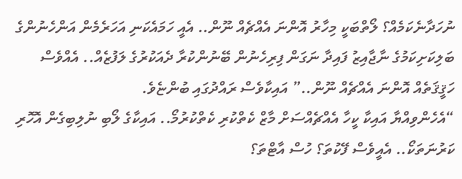ނުހަދާނެކަމެއް؟ ލޯތްބަކީ މިހާރު އޮންނަ އެއްޗެއް ނޫން.. އެއީ ހަމައެކަނި އަހަރެމެން އަންހެނުންގެ ބަލިކަށިކަމުގެ ނާޖާއިޒު ފައިދާ ނަގަން ފިރިހެނުން ބޭނުންކުރާ ދެއަކުރުގެ ލަފުޒެއް.. އެއްވެސް ހަޤީޤަތެއް އޮންނަ އެއްޗެއް ނޫން..” އައިކާވެސް ރައްދުގައި ބުންޏެވެ.
“އެހެންވިއްޔާ އައިކާ ކީހާ އެއްޗެއްސަށް މާޒް ކެތްކުރި ކެތްކުރުމޯ.. އައިކާގެ ލޯބި ނުލިބިގެން އޮހޮރި ކަރުނަތަކޯ.. އެއީވެސް ފޭކުތަ؟ ހުސް އާޓްތަ؟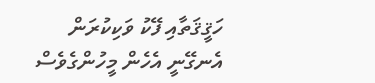ހަޤީޤަތާއި ފޭކު ވަކިކުރަން އެނގޭނީ އެހެން މީހުންގެވެސް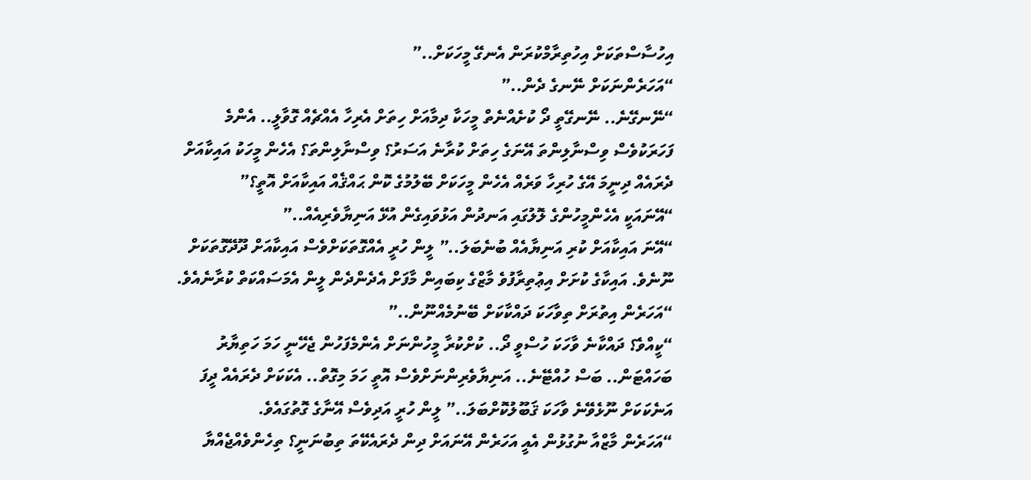އިހުސާސްތަކަށް އިހުތިރާމްކުރަން އެނގޭ މީހަކަށް..”
“އަހަރެންނަކަށް ނޭނގެ ދެން..”
“ނޭނގޭނެ.. ނޭނގޭތީ ދޯ ކުށެއްނެތް މީހަކާ ދިމާއަށް ހިތަށް އެރިހާ އެއްޗެއް ގޮވާލީ.. އެންމެ ފަހަރަކުވެސް ވިސްނާލިންތަ އޭނަގެ ހިތަށް ކުރާނެ އަސަރު؟ ވިސްނާލިންތަ؟ އެހެން މީހަކު އައިކާއަށް ދެރައެއް ދިނީމަ އޭގެ ހުރިހާ ވަރެއް އެހެން މީހަކަށް ބޭލުމުގެ ކޮން ޙައްޤެއް އައިކާއަށް އޮތީ؟”
“އޭނައަކީ އެހެންމީހުންގެ ލޮލުގައި އަނދުން އަޅުވައިގެން އުޅޭ އަނިޔާވެރިއެއް..”
“އޭނަ އައިކާއަށް ކުރި އަނިޔާއެއް ބުނެބަލަ..” ލީން ހުރީ އެއްގޮތަކަށްވެސް އައިކާއަށް ދޫދޭގޮތަކަށް ނޫނެވެ. އައިކާގެ ކުށަށް އިޢުތިރާފުވެ މާޒްގެ ކިބައިން މާފަށް އެދެންދެން ލީން އެމަސައްކަތް ކުރާނެއެވެ.
“އަހަރެން އިތުރަށް ތިވާހަކަ ދައްކާކަށް ބޭނުމެއްނޫން..”
“ކީއްވެ؟ ދައްކާނެ ވާހަކަ ހުސްވީ ދޯ.. ކުށްކުރާ މީހުންނަށް އެންމެފަހުން ޖެހޭނީ ހަމަ ހަތިޔާރު ބަހައްޓަން.. ބަސް ހުއްޓޭނެ.. އަނިޔާވެރިންނަށްވެސް އޮތީ ހަމަ މިގޮތް.. އެކަކަށް ދެރައެއް ދީފަ އަނެކަކަށް ނޫޅެވޭނެ ވާހަކަ ޤަބޫލުކޮށްބަލަ..” ލީން ހުރީ އަދިވެސް އޭނާގެ ގޮތުގައެވެ.
“އަހަރެން މާޒްއާ ނުގުޅުން އެއީ އަހަރެން އޭނައަށް ދިން ދެރައެކޭތަ ތިބުނަނީ؟ ތިހެންވެއްޖެއްޔާ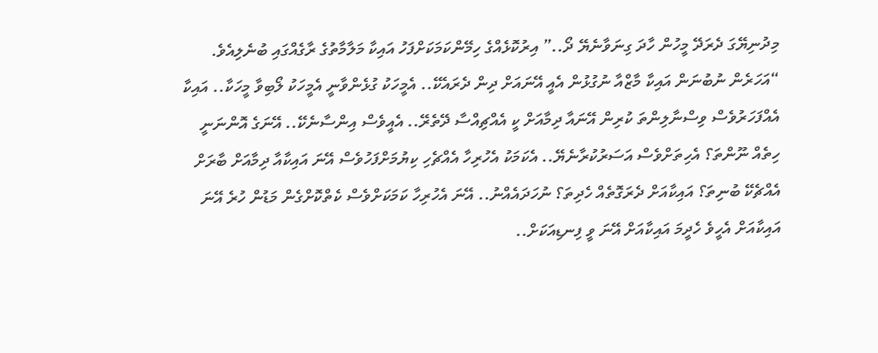މިދުނިޔޭގަ ދެރަދޭ މީހުން ހާދަ ގިނަވާނެޔޭ ދޯ..” އިރުކޮޅެއްގެ ހިމޭންކަމަކަށްފަހު އައިކާ މަލާމާތުގެ ރާގެއްގައި ބުނެލިއެވެ.
“އަހަރެން ނުބުނަން އައިކާ މާޒްއާ ނުގުޅުން އެއީ އޭނައަށް ދިން ދެރައެކޭ.. އެމީހަކު ގުޅެންވާނީ އެމީހަކު ލޯބިވާ މީހަކާ.. އައިކާ އެއްފަހަރުވެސް ވިސްނާލިންތަ ކުރިން އޭނައާ ދިމާއަށް ކީ އެއްޗިއްސާ ދޭތެރޭ.. އެއީވެސް އިންސާނެކޭ.. އޭނަގެ އޮންނަނީ ހިތެއް ނޫންތަ؟ އެހިތަށްވެސް އަސަރުކުރާނެޔޭ.. އެކަމަކު އެހުރިހާ އެއްޗެހި ކިޔުމަށްފަހުވެސް އޭނަ އައިކާއާ ދިމާއަށް ބާރަށް އެއްޗެކޭ ބުނިތަ؟ އައިކާއަށް ދެރަގޮތެއް ހެދިތަ؟ ނުހަދައެއްނު.. އޭނަ އެހުރިހާ ކަމަކަށްވެސް ކެތްކޮށްގެން މަޑުން ހުރެ އޭނަ އައިކާއަށް އެހީވެ ހެދީމަ އައިކާއަށް އޭނަ ވީ ފިނޑިއަކަށް..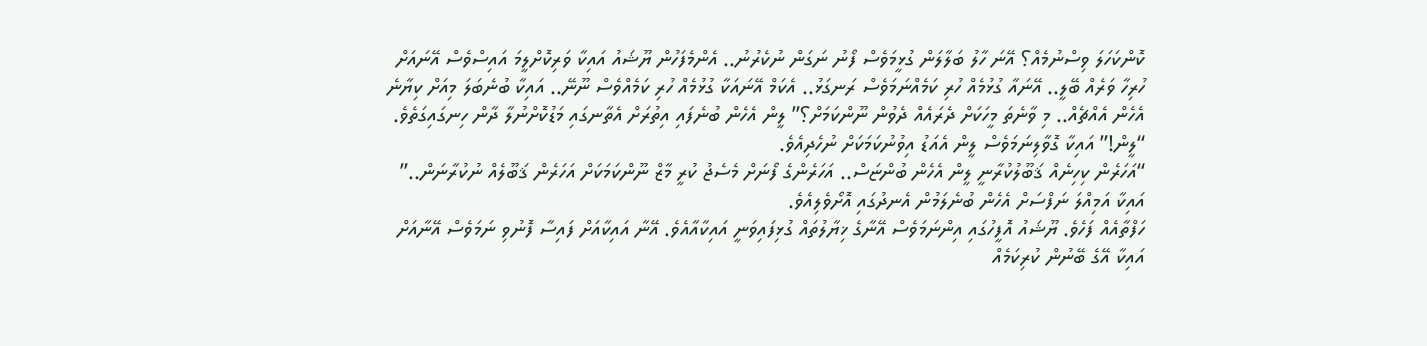ކޮންކަހަލަ ވިސްނުމެއް؟ އޭނަ ހާލު ބަލާލަން ގުޅީމަވެސް ފޯނު ނަގަން ނުކެރުނު.. އެންމެފަހުން ޔޫޝައު އައިކާ ވަރިކޮށްލީމަ އައިސްވެސް އޭނައަށް ހުރިހާ ވަރެއް ބޭލީ.. އޭނައާ ގުޅުމެއް ހުރި ކަމެއްނަމަވެސް ރަނގަޅު.. އެކަމް އޭނައަކާ ގުޅުމެއް ހުރި ކަމެއްވެސް ނޫނޭ.. އައިކާ ބުނެބަލަ މިއަށް ކިޔާނެ އެހެން އެއްޗެއް.. މި ވާނެތަ މީހަކަށް ދެރައެއް ދެވުން ނޫންކަމަށް؟” ލީން އެހެން ބުނެފައި އިތުރަށް އެތާނގައި މަޑުކޮށްނުލާ ދާން ހިނގައިގަތެވެ.
“ލީން!” އައިކާ ގޮވާލިނަމަވެސް ލީން އެއަޑު އިވުނުކަމަކަށް ނުހެދިއެވެ.
“އަހަރެން ކިހިނެއް ޤަބޫލުކުރާނީ ލީން އެހެން ބުންޏަސް.. އަހަރެންގެ ފޯނަށް މެސެޖު ކުރީ މާޒް ނޫންކަމަކަށް އަހަރެން ޤަބޫލެއް ނުކުރާނަން..” އައިކާ އަމިއްލަ ނަފްސަށް އެހެން ބުނެލަމުން އެނދުގައި އޮށޯވެލިއެވެ.
ހަފްތާއެއް ފަހެވެ. ޔޫޝައު އޮފީހުގައި އިންނަމަވެސް އޭނާގެ ޚިޔާލުތައް ގުޅިފައިވަނީ އައިކާއާއެވެ. އޭނާ އައިކާއަށް ފައިސާ ފޮނުވި ނަމަވެސް އޭނާއަށް އައިކާ އޭގެ ބޭނުން ކުރިކަމެއް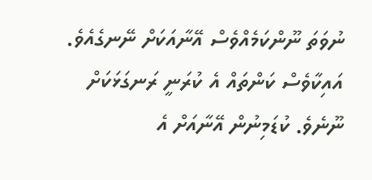ނުވަތަ ނޫންކަމެއްވެސް އޭނާއަކަށް ނޭނގެއެވެ. އައިކާވެސް ކަންތައް އެ ކުރަނީ ރަނގަޅަކަށް ނޫނެވެ. ކުޑަމިނުން އޭނާއަށް އެ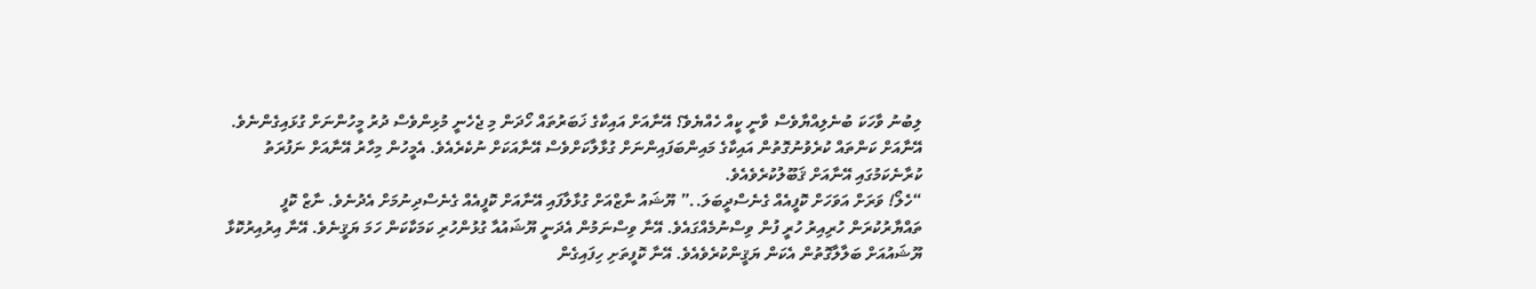ލިބުނު ވާހަކަ ބުނެލިއްޔާވެސް ވާނީ ކީއް ހެއްޔެވެ؟ އޭނާއަށް އައިކާގެ ޚަބަރުތައް ހޯދަން މި ޖެހެނީ މުޅިންވެސް ދުރު މީހުންނަށް ގުޅައިގެންނެވެ. އޭނާއަށް ކަންތައް ކުރެވުނުގޮތުން އައިކާގެ މައިންބަފައިންނަށް ގުޅާލާކަށްވެސް އޭނާއަކަށް ނުކެރެއެވެ. އެމީހުން މިހާރު އޭނާއަށް ނަފުރަތު ކުރާނެކަމުގައި އޭނާއަށް ޤަބޫލުކުރެވެއެވެ.
“ހެލޯ! ވަރަށް އަވަހަށް ކޮފީއެއް ގެނެސްދީބަލަ..” ޔޫޝައު ނާޒްއަށް ގުޅާލާފައި އޭނާއަށް ކޮފީއެއް ގެނެސްދިނުމަށް އެދުނެވެ. ނާޒް ކޮފީ ތައްޔާރުކުރަން ހުރިއިރު ހުރީ ފުން ވިސްނުމެއްގައެވެ. އޭނާ ވިސްނަމުން އެދަނީ ޔޫޝައުއާ ގުޅުންހުރި ކަމަކާކަން ހަމަ ޔަޤީނެވެ. އޭނާ އިރުއިރުކޮޅާ ޔޫޝައުއަށް ބަލާލާގޮތުން އެކަން ޔަޤީންކުރެވެއެވެ. އޭނާ ކޮފީތަށި ހިފައިގެން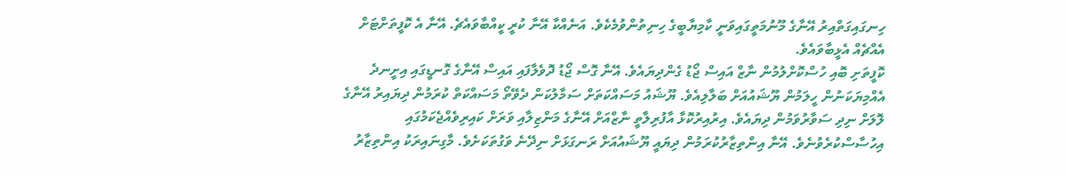ހިނގައިގަތްއިރު އޭނާގެ މޫނުމަތީގައިވަނީ ކާމިޔާބީގެ ހިނިތުންވުމެކެވެ. އަނެއްކާ އޭނާ ކުރީ ކީއްބާވައެޗެ. އޭނާ އެ ކޮފީތަށްޓަށް އެއްޗެއް އެޅީބާވައެވެ.
ކޮފީތަށި ބޮއި ހުސްކޮށްލުމުން ނާޒް އައިސް ޖޯޑު ގެންދިޔައެވެ. އޭނާ ގޮސް ޖޯޑު ދޮވެލާފައި އައިސް އޭނާގެ ގޮނޑީގައި އިށީނދެ އެއްމިޔަކަނުން ހީލަމުން ޔޫޝައުއަށް ބަލާލިއެވެ. ޔޫޝައު މަސައްކަތަށް ސަމާލުކަން ދެވޭތޯ މަސައްކަތް ކުރަމުން ދިޔައިރު އޭނާގެ ލޮލަށް ނިދި ސަވާރުވަމުން ދިޔައެވެ. އިރުއިރުކޮޅާ އާފުރިލާތީ ނާޒްއަށް އޭނާގެ މަންޒިލާއި ވަރަށް ކައިރިވެއްޖެކަމުގައި އިހުސާސްކުރެވުނެވެ. އޭނާ އިންތިޒާރުކުރަމުން ދިޔައީ ޔޫޝައުއަށް ރަނގަޅަށް ނިދޭނެ ވަގުތަކަށެވެ. މާގިނައިރަކު އިންތިޒާރު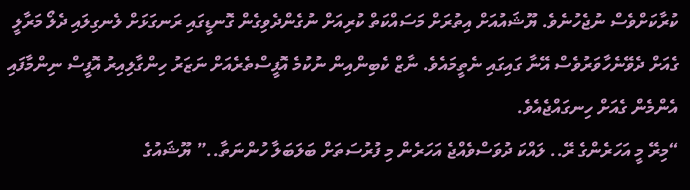ކުރާކަށްވެސް ނުޖެހުނެވެ. ޔޫޝައުއަށް އިތުރަށް މަސައްކަތް ކުރިއަށް ނުގެންދެވިގެން ގޮނޑީގައި ރަނގަޅަށް ލެނގިލައި ދެލޯ މަރާލީ ގެއަށް ދެވޭނެހާވަރުވެސް އޭނާ ގައިގައި ނެތީމައެވެ. ނާޒް ކެބިންއިން ނުކުމެ އޮފީސްތެރެއަށް ނަޒަރު ހިންގާލިއިރު އޮފީސް ނިންމާފައި އެންމެން ގެއަށް ހިނގައްޖެއެވެ.
“މިރޭ މީ އަހަރެންގެ ރޭ.. ލައްކަ ދުވަސްވެއްޖެ އަހަރެން މި ފުރުސަތަށް ބަލަބަލާ ހުންނަތާ..” ޔޫޝައުގެ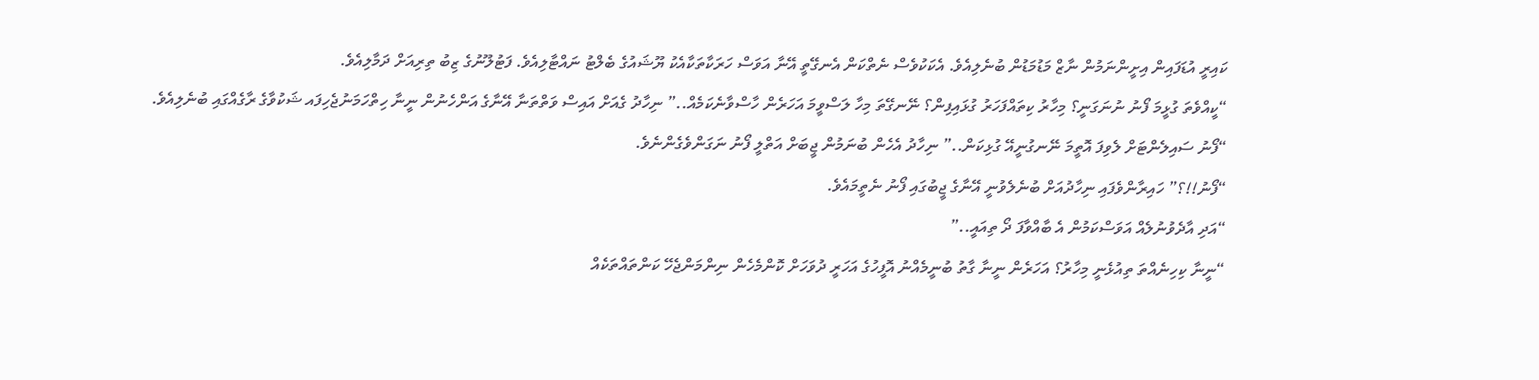ކައިރީ އުޑަފައިން އިށީންނަމުން ނާޒް މަޑުމަޑުން ބުނެލިއެވެ. އެކަކުވެސް ނެތްކަން އެނގޭތީ އޭނާ އަވަސް ހަރަކާތަކާއެކު ޔޫޝައުގެ ބެލްޓު ނައްޓާލިއެވެ. ފަޓުލޫނުގެ ޒިބު ތިރިއަށް ދަމާލިއެވެ.
“ކީއްވެތަ ގުޅީމަ ފޯނު ނުނަގަނީ؟ މިހާރު ކިތައްފަހަރު ގުޅައިފިން؟ ނޭނގޭތަ މިހާ ލަސްވީމަ އަހަރެން ހާސްވާނެކަމެއް..” ނިހާދު ގެއަށް އައިސް ވަތްތަނާ އޭނާގެ އަންހެނުން ނީނާ ހިތްހަމަނުޖެހިފައ ޝަކުވާގެ ރާގެއްގައި ބުނެލިއެވެ.
“ފޯނު ސައިލެންޓަށް ލެވިފަ އޮތީމަ ނޭނގުނީއޭ ގުޅިކަން..” ނިހާދު އެހެން ބުނަމުން ޖީބަށް އަތްލީ ފޯނު ނަގަންވެގެންނެވެ.
“ފޯނު!!؟” ހައިރާންވެފައި ނިހާދުއަށް ބުނެލެވުނީ އޭނާގެ ޖީބުގައި ފޯނު ނެތީމައެވެ.
“އަދި އާދެވުނުލެއް އަވަސްކަމުން އެ ބާއްވާފަ ދޯ ތިއައީ..”
“ނީނާ ކިހިނެއްތަ ތިއުޅެނީ މިހާރު؟ އަހަރެން ނީނާ ގާތު ބުނީމެއްނު އޮފީހުގެ އަހަރީ ދުވަހަށް ކޮންމެހެން ނިންމަންޖެހޭ ކަންތައްތަކެއް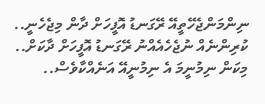ނިންމަންޖެހޭތީއޭ ރޭގަނޑު އޮފީހަށް ދާން މިޖެހެނީ.. ކުރިންނެއް ނުޖެހެއެއްނު ރޭގަނޑު އޮފީހަށް ދާކަށް.. މިކަން ނިމުނީމަ އެ ނިމުނީއޭ އަނެއްކާވެސް..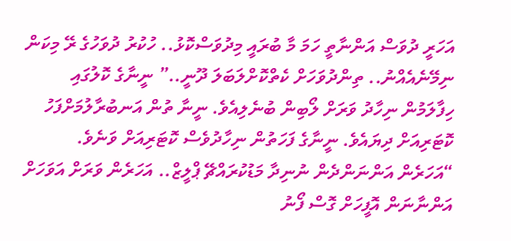އަހަރީ ދުވަސް އަންނާތީ ހަމަ މާ ބުރައީ މިދުވަސްކޮޅު.. ހުކުރު ދުވަހުގެ ރޭ މިކަން ނިމޭނެއެއްނު.. ތިންދުވަހަށް ކެތްކޮށްލަބަލަ ދޫނީ..” ނީނާގެ ކޮލުގައި ހިފާލަމުން ނިހާދު ވަރަށް ލޯބިން ބުނެލިއެވެ. ނީނާ ތުން އަނބުރާލުމަށްފަހު ކޮޓަރިއަށް ދިޔައެވެ. ނީނާގެ ފަހަތުން ނިހާދުވެސް ކޮޓަރިއަށް ވަނެވެ.
“އަހަރެން އަންނަންދެން ނުނިދާ މަޑުކުރައްޗޭ ޕްލީޒް.. އަހަރެން ވަރަށް އަވަހަށް އަންނާނަން އޮފީހަށް ގޮސް ފޯނު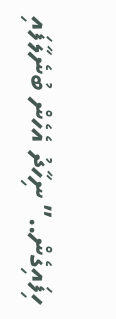ހިފައިގެން..” ނިހާދު އެހެން ބުނެލާފައި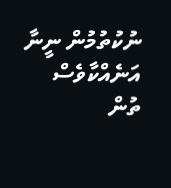ނުކުތުމުން ނީނާ އަނެއްކާވެސް ތުން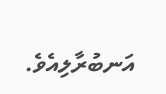އަނބުރާލިއެވެ.